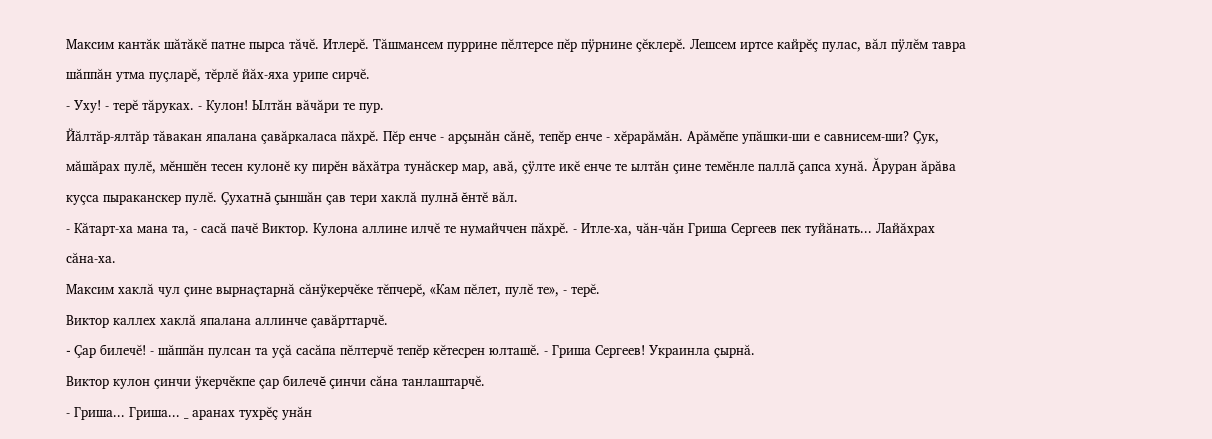Максим кантăк шăтăкĕ патне пырса тăчĕ. Итлерĕ. Тăшмансем пуррине пĕлтерсе пĕр пÿрнине çĕклерĕ. Лешсем иртсе кайрĕç пулас, вăл пÿлĕм тавра шăппăн утма пуçларĕ, тĕрлĕ йăх-яха урипе сирчĕ.
- Уху! - терĕ тăруках. - Кулон! Ылтăн вăчăри те пур.
Йăлтăр-ялтăр тăвакан япалана çавăркаласа пăхрĕ. Пĕр енче - арçынăн сăнĕ, тепĕр енче - хĕрарăмăн. Арăмĕпе упăшки-ши е савнисем-ши? Çук, мăшăрах пулĕ, мĕншĕн тесен кулонĕ ку пирĕн вăхăтра тунăскер мар, авă, çÿлте икĕ енче те ылтăн çине темĕнле паллă çапса хунă. Ăруран ăрăва куçса пыраканскер пулĕ. Çухатнă çыншăн çав тери хаклă пулнă ĕнтĕ вăл.
- Кăтарт-ха мана та, - сасă пачĕ Виктор. Кулона аллине илчĕ те нумайччен пăхрĕ. - Итле-ха, чăн-чăн Гриша Сергеев пек туйăнать... Лайăхрах сăна-ха.
Максим хаклă чул çине вырнаçтарнă сăнÿкерчĕке тĕпчерĕ, «Кам пĕлет, пулĕ те», - терĕ.
Виктор каллех хаклă япалана аллинче çавăрттарчĕ.
- Çар билечĕ! - шăппăн пулсан та уçă сасăпа пĕлтерчĕ тепĕр кĕтесрен юлташĕ. - Гриша Сергеев! Украинла çырнă.
Виктор кулон çинчи ÿкерчĕкпе çар билечĕ çинчи сăна танлаштарчĕ.
- Гриша... Гриша... _ аранах тухрĕç унăн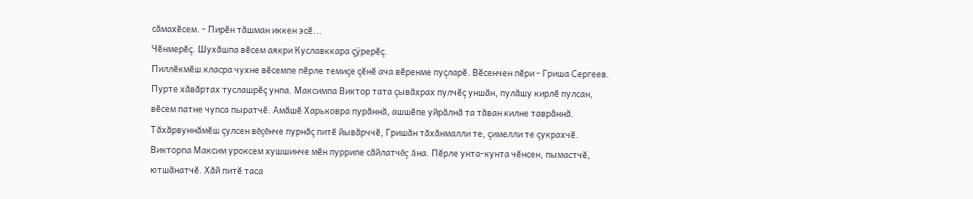сăмахĕсем. - Пирĕн тăшман иккен эсĕ...
Чĕнмерĕç. Шухăшпа вĕсем аякри Куславккара çÿрерĕç.
Пиллĕкмĕш класра чухне вĕсемпе пĕрле темиçе çĕнĕ ача вĕренме пуçларĕ. Вĕсенчен пĕри - Гриша Сергеев. Пурте хăвăртах туслашрĕç унпа. Максимпа Виктор тата çывăхрах пулчĕç уншăн, пулăшу кирлĕ пулсан, вĕсем патне чупса пыратчĕ. Амăшĕ Харьковра пурăннă, ашшĕпе уйрăлнă та тăван килне таврăннă. Тăхăрвуннăмĕш çулсен вĕçĕнче пурнăç питĕ йывăрччĕ, Гришăн тăхăнмалли те, çимелли те çукрахчĕ. Викторпа Максим уроксем хушшинче мĕн пуррипе сăйлатчĕç ăна. Пĕрле унта-кунта чĕнсен, пымастчĕ, ютшăнатчĕ. Хăй питĕ таса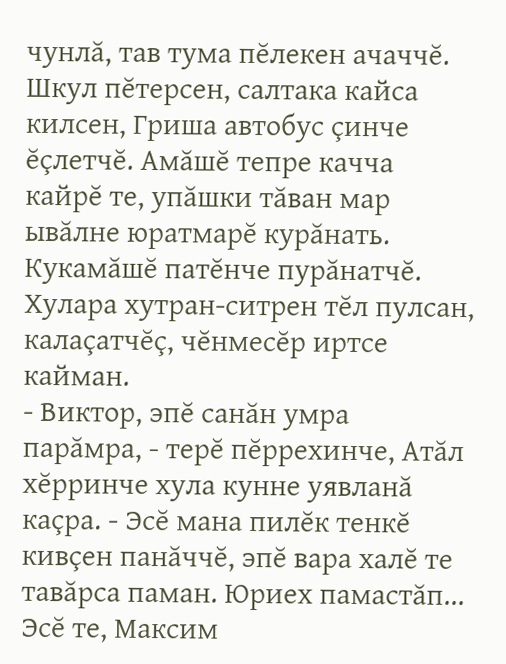чунлă, тав тума пĕлекен ачаччĕ.
Шкул пĕтерсен, салтака кайса килсен, Гриша автобус çинче ĕçлетчĕ. Амăшĕ тепре качча кайрĕ те, упăшки тăван мар ывăлне юратмарĕ курăнать. Кукамăшĕ патĕнче пурăнатчĕ. Хулара хутран-ситрен тĕл пулсан, калаçатчĕç, чĕнмесĕр иртсе кайман.
- Виктор, эпĕ санăн умра парăмра, - терĕ пĕррехинче, Атăл хĕрринче хула кунне уявланă каçра. - Эсĕ мана пилĕк тенкĕ кивçен панăччĕ, эпĕ вара халĕ те тавăрса паман. Юриех памастăп... Эсĕ те, Максим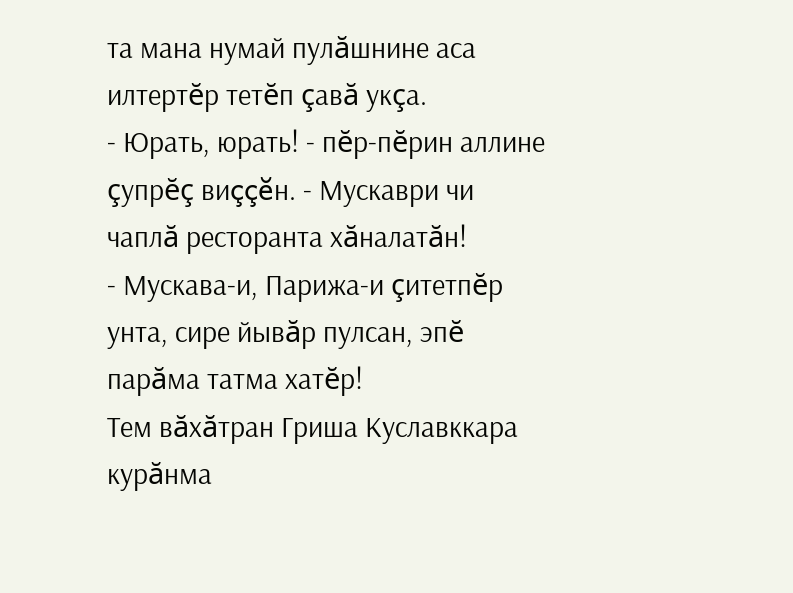та мана нумай пулăшнине аса илтертĕр тетĕп çавă укçа.
- Юрать, юрать! - пĕр-пĕрин аллине çупрĕç виççĕн. - Мускаври чи чаплă ресторанта хăналатăн!
- Мускава-и, Парижа-и çитетпĕр унта, сире йывăр пулсан, эпĕ парăма татма хатĕр!
Тем вăхăтран Гриша Куславккара курăнма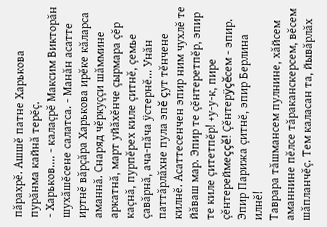пăрахрĕ. Ашшĕ патне Харькова пурăнма кайнă терĕç.
- Харьков.... - калаçрĕ Максим Викторăн шухăшĕсене салатса. - Манăн асатте иртнĕ вăрçăра Харькова ирĕке кăларса аманнă. Снаряд чĕркуççи шăммине аркатнă, март уйăхĕнче çырмара çĕр каçнă, пурпĕрех киле çитнĕ, çемье çавăрнă, ача-пăча ÿстернĕ... Унăн паттăрлăхне пула эпĕ çут тĕнчене килнĕ. Асаттесенчен эпир ним чухлĕ те йăваш мар. Эпир те çĕнтеретпĕр, эпир те киле çитетпĕр! +у-у-к, пире çĕнтереймеççĕ! Çĕнтерÿçĕсем - эпир. Эпир Парижа çитнĕ, эпир Берлина илнĕ!
Таврара тăшмансем пулнине, хăйсем аманнине пĕлсе тăраканскерсем, вĕсем шăпланчĕç. Тем каласан та, йывăрлăх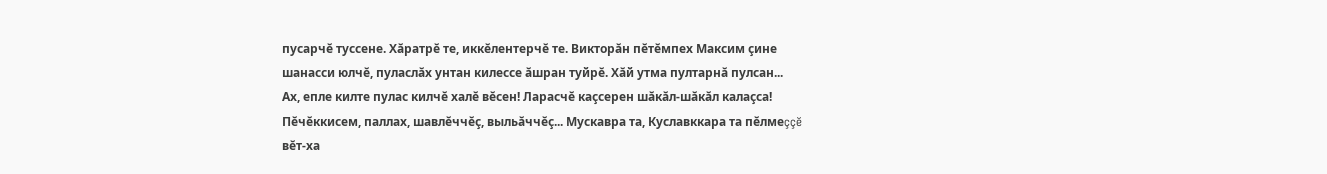пусарчĕ туссене. Хăратрĕ те, иккĕлентерчĕ те. Викторăн пĕтĕмпех Максим çине шанасси юлчĕ, пуласлăх унтан килессе ăшран туйрĕ. Хăй утма пултарнă пулсан...
Ах, епле килте пулас килчĕ халĕ вĕсен! Ларасчĕ каçсерен шăкăл-шăкăл калаçса! Пĕчĕккисем, паллах, шавлĕччĕç, выльăччĕç... Мускавра та, Куславккара та пĕлмеççĕ вĕт-ха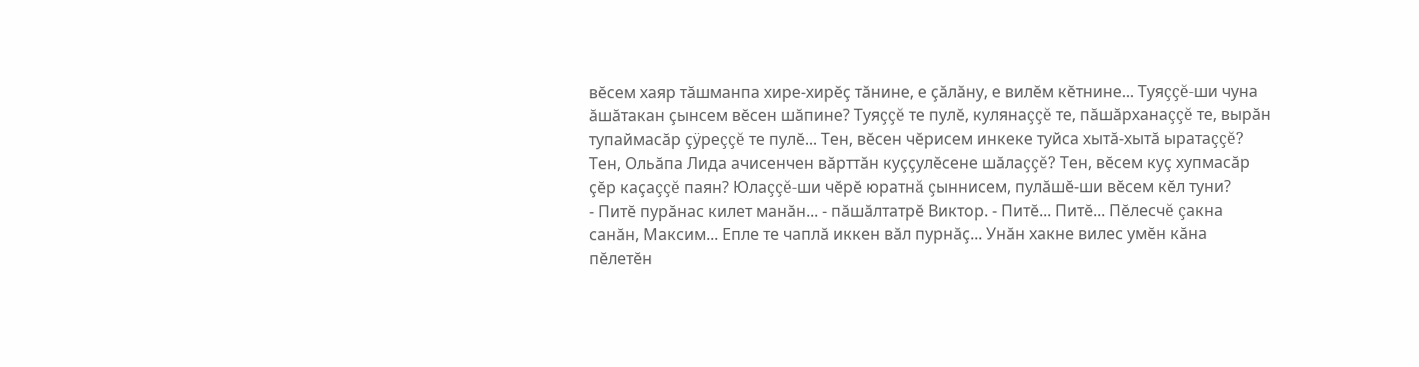вĕсем хаяр тăшманпа хире-хирĕç тăнине, е çăлăну, е вилĕм кĕтнине... Туяççĕ-ши чуна ăшăтакан çынсем вĕсен шăпине? Туяççĕ те пулĕ, кулянаççĕ те, пăшăрханаççĕ те, вырăн тупаймасăр çÿреççĕ те пулĕ... Тен, вĕсен чĕрисем инкеке туйса хытă-хытă ыратаççĕ? Тен, Ольăпа Лида ачисенчен вăрттăн куççулĕсене шăлаççĕ? Тен, вĕсем куç хупмасăр çĕр каçаççĕ паян? Юлаççĕ-ши чĕрĕ юратнă çыннисем, пулăшĕ-ши вĕсем кĕл туни?
- Питĕ пурăнас килет манăн... - пăшăлтатрĕ Виктор. - Питĕ... Питĕ... Пĕлесчĕ çакна санăн, Максим... Епле те чаплă иккен вăл пурнăç... Унăн хакне вилес умĕн кăна пĕлетĕн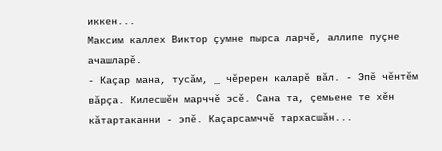иккен...
Максим каллех Виктор çумне пырса ларчĕ, аллипе пуçне ачашларĕ.
- Каçар мана, тусăм, _ чĕререн каларĕ вăл. - Эпĕ чĕнтĕм вăрçа. Килесшĕн марччĕ эсĕ. Сана та, çемьене те хĕн кăтартаканни - эпĕ. Каçарсамччĕ тархасшăн...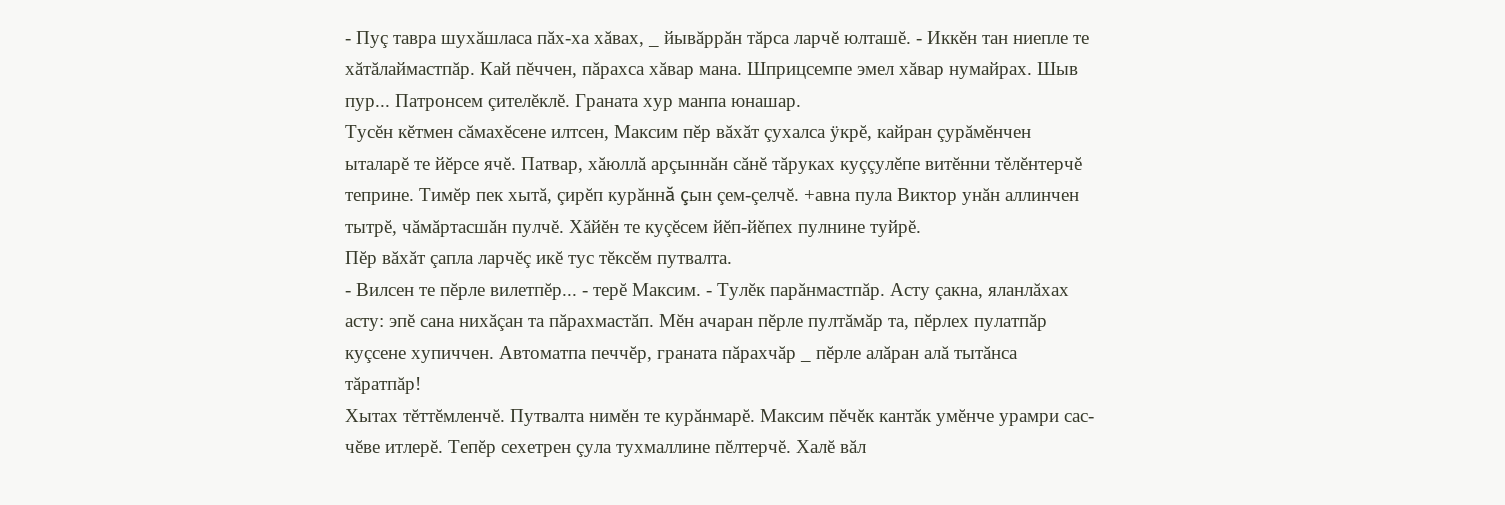- Пуç тавра шухăшласа пăх-ха хăвах, _ йывăррăн тăрса ларчĕ юлташĕ. - Иккĕн тан ниепле те хăтăлаймастпăр. Кай пĕччен, пăрахса хăвар мана. Шприцсемпе эмел хăвар нумайрах. Шыв пур... Патронсем çителĕклĕ. Граната хур манпа юнашар.
Тусĕн кĕтмен сăмахĕсене илтсен, Максим пĕр вăхăт çухалса ÿкрĕ, кайран çурăмĕнчен ыталарĕ те йĕрсе ячĕ. Патвар, хăюллă арçыннăн сăнĕ тăруках куççулĕпе витĕнни тĕлĕнтерчĕ теприне. Тимĕр пек хытă, çирĕп курăннă çын çем-çелчĕ. +авна пула Виктор унăн аллинчен тытрĕ, чăмăртасшăн пулчĕ. Хăйĕн те куçĕсем йĕп-йĕпех пулнине туйрĕ.
Пĕр вăхăт çапла ларчĕç икĕ тус тĕксĕм путвалта.
- Вилсен те пĕрле вилетпĕр... - терĕ Максим. - Тулĕк парăнмастпăр. Асту çакна, яланлăхах асту: эпĕ сана нихăçан та пăрахмастăп. Мĕн ачаран пĕрле пултăмăр та, пĕрлех пулатпăр куçсене хупиччен. Автоматпа печчĕр, граната пăрахчăр _ пĕрле алăран алă тытăнса тăратпăр!
Хытах тĕттĕмленчĕ. Путвалта нимĕн те курăнмарĕ. Максим пĕчĕк кантăк умĕнче урамри сас-чĕве итлерĕ. Тепĕр сехетрен çула тухмаллине пĕлтерчĕ. Халĕ вăл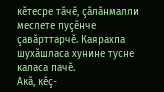кĕтесре тăчĕ, çăлăнмалли меслете пуçĕнче çавăрттарчĕ. Каярахпа шухăшласа хунине тусне каласа пачĕ.
Акă, кĕç-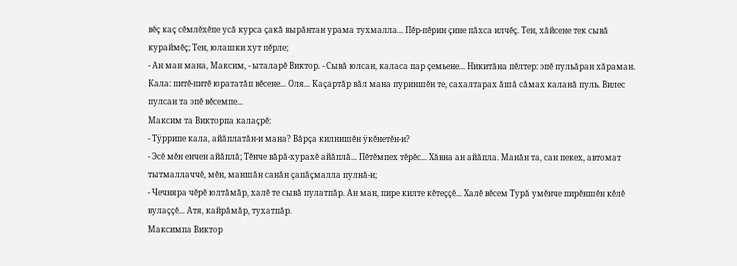вĕç каç сĕмлĕхĕпе усă курса çакă вырăнтан урама тухмалла... Пĕр-пĕрин çине пăхса илчĕç. Тен, хăйсене тек сывă кураймĕç; Тен, юлашки хут пĕрле;
- Ан ман мана, Максим, - ыталарĕ Виктор. - Сывă юлсан, каласа пар çемьене... Никитăна пĕлтер: эпĕ пульăран хăраман. Кала: питĕ-питĕ юрататăп вĕсене... Оля... Каçартăр вăл мана пуриншĕн те, сахалтарах ăшă сăмах каланă пуль. Вилес пулсан та эпĕ вĕсемпе...
Максим та Викторпа калаçрĕ:
- Тÿррипе кала, айăплатăн-и мана? Вăрçа килнишĕн ÿкĕнетĕн-и?
- Эсĕ мĕн енчен айăплă; Тĕнче вăрă-хурахĕ айăплă... Пĕтĕмпех тĕрĕс... Хăвна ан айăпла. Манăн та, сан пекех, автомат тытмаллаччĕ, мĕн, маншăн санăн çапăçмалла пулнă-и;
- Чечняра чĕрĕ юлтăмăр, халĕ те сывă пулатпăр. Ан ман, пире килте кĕтеççĕ... Халĕ вĕсем Турă умĕнче пирĕншĕн кĕлĕ вулаççĕ... Атя, кайрăмăр, тухатпăр.
Максимпа Виктор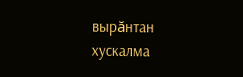вырăнтан хускалма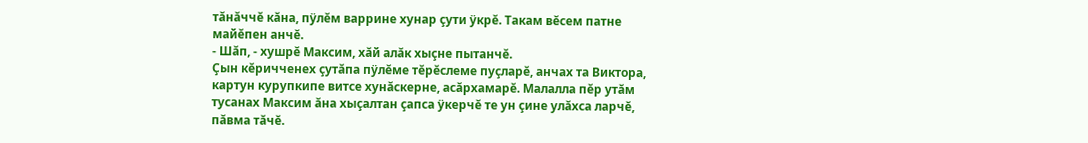тăнăччĕ кăна, пÿлĕм варрине хунар çути ÿкрĕ. Такам вĕсем патне майĕпен анчĕ.
- Шăп, - хушрĕ Максим, хăй алăк хыçне пытанчĕ.
Çын кĕричченех çутăпа пÿлĕме тĕрĕслеме пуçларĕ, анчах та Виктора, картун курупкипе витсе хунăскерне, асăрхамарĕ. Малалла пĕр утăм тусанах Максим ăна хыçалтан çапса ÿкерчĕ те ун çине улăхса ларчĕ, пăвма тăчĕ.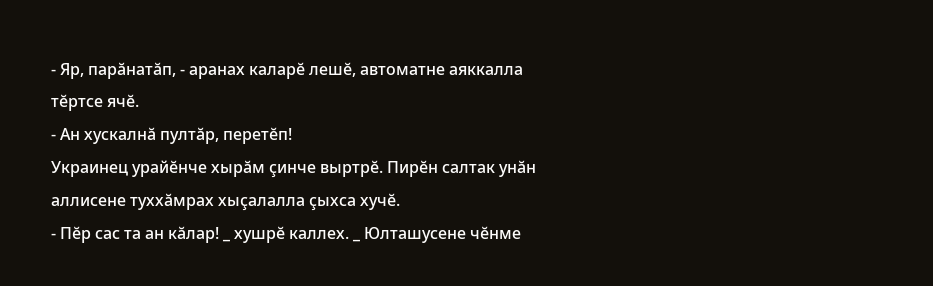- Яр, парăнатăп, - аранах каларĕ лешĕ, автоматне аяккалла тĕртсе ячĕ.
- Ан хускалнă пултăр, перетĕп!
Украинец урайĕнче хырăм çинче выртрĕ. Пирĕн салтак унăн аллисене туххăмрах хыçалалла çыхса хучĕ.
- Пĕр сас та ан кăлар! _ хушрĕ каллех. _ Юлташусене чĕнме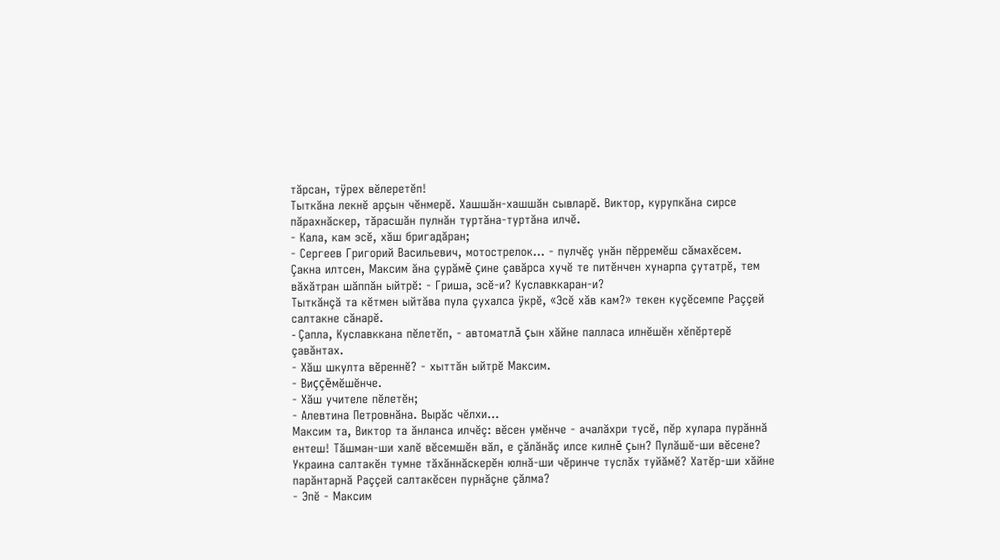тăрсан, тÿрех вĕлеретĕп!
Тыткăна лекнĕ арçын чĕнмерĕ. Хашшăн-хашшăн сывларĕ. Виктор, курупкăна сирсе пăрахнăскер, тăрасшăн пулнăн туртăна-туртăна илчĕ.
- Кала, кам эсĕ, хăш бригадăран;
- Сергеев Григорий Васильевич, мотострелок... - пулчĕç унăн пĕрремĕш сăмахĕсем.
Çакна илтсен, Максим ăна çурăмĕ çине çавăрса хучĕ те питĕнчен хунарпа çутатрĕ, тем вăхăтран шăппăн ыйтрĕ: - Гриша, эсĕ-и? Куславккаран-и?
Тыткăнçă та кĕтмен ыйтăва пула çухалса ÿкрĕ, «Эсĕ хăв кам?» текен куçĕсемпе Раççей салтакне сăнарĕ.
- Çапла, Куславккана пĕлетĕп, - автоматлă çын хăйне палласа илнĕшĕн хĕпĕртерĕ çавăнтах.
- Хăш шкулта вĕреннĕ? - хыттăн ыйтрĕ Максим.
- Виççĕмĕшĕнче.
- Хăш учителе пĕлетĕн;
- Алевтина Петровнăна. Вырăс чĕлхи...
Максим та, Виктор та ăнланса илчĕç: вĕсен умĕнче - ачалăхри тусĕ, пĕр хулара пурăннă ентеш! Тăшман-ши халĕ вĕсемшĕн вăл, е çăлăнăç илсе килнĕ çын? Пулăшĕ-ши вĕсене? Украина салтакĕн тумне тăхăннăскерĕн юлнă-ши чĕринче туслăх туйăмĕ? Хатĕр-ши хăйне парăнтарнă Раççей салтакĕсен пурнăçне çăлма?
- Эпĕ - Максим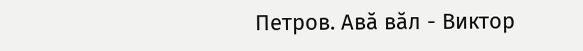Петров. Авă вăл - Виктор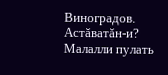Виноградов. Астăватăн-и?
Малалли пулать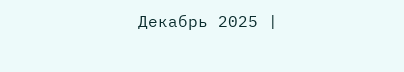Декабрь 2025 |